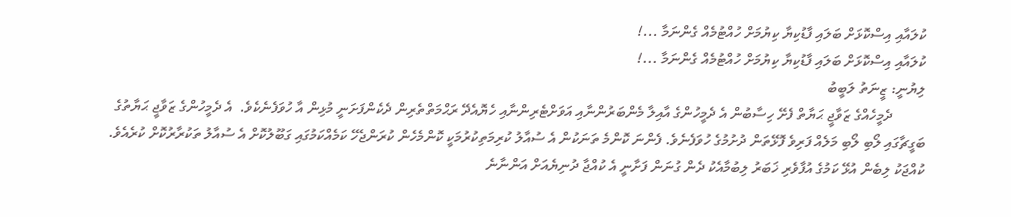ކުލައާއި އިސްކޮޅަށް ބަލައި ފާޑުކިޔާ ކިޔުމަށް ހުއްޓުމެއް ގެންނަމާ ...!
ކުލައާއި އިސްކޮޅަށް ބަލައި ފާޑުކިޔާ ކިޔުމަށް ހުއްޓުމެއް ގެންނަމާ ...!
ލިޔުނީ: ޒީނަތު ލަބީބު
         ދެމީހެއްގެ ޒަވާޖީ ޙަޔާތް ފެށޭ ހިސާބުން އެ ދެމީހުންގެ އާއިލާ މެންބަރުންނާއި އަވަށްޓެރިންނާއި ހެޔޮއެދޭ ރަޙްމަތްތެރިން ދެކެންފަށަނީ މުޅިން އާ ހުވަފެނެކެވެ.  އެ ދެމީހުންގެ ޒަވާޖީ ޙަޔާތުގެ ބަގީޗާގައި ލޯބި ލޯބި މަލެއް ފަރިވެ ފޮޅޭތަން ދުށުމުގެ ހުވަފެނެވެ. ފެންނަ ކޮންމެ ތަނަކުން އެ ސުއާލު ކުރިމަތިކުރުމަކީ ކޮންމެހެން ކުރަންޖެހޭ ކަމެއްކަމުގައި ގަބޫލުކޮށް އެ ސުއާލު ތަކުރާރުކޮށް ކުރެއެވެ. ކުއްޖަކު ލިބެން އުޅޭ ކަމުގެ އުފާވެރި ޚަބަރު ލިބުމާއެކު ދެން ގުނަން ފަށާނީ އެ ކުއްޖާ ދުނިޔެއަށް އަންނާނެ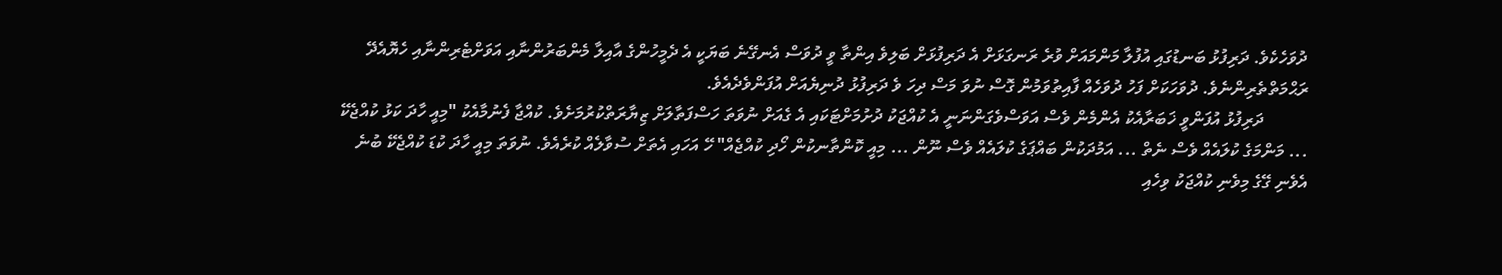ދުވަހެކެވެ. ދަރިފުޅު ބަނޑުގައި އުފުލާ މަންމައަށް ވުރެ ރަނގަޅަށް އެ ދަރިފުޅަށް ބަލިވެ އިންތާ ވީ ދުވަސް އެނގޭނެ ބަޔަކީ އެ ދެމީހުންގެ އާއިލާ މެންބަރުންނާއި އަވަށްޓެރިންނާއި ހެޔޮއެދޭ ރަޙްމަތްތެރިންނެވެ. ދުވަހަކަށް ފަހު ދުވަހެއް ފާއިތުވަމުން ގޮސް ނުވަ މަސް ދިހަ ވެ ދަރިފުޅު ދުނިޔެއަށް އުފަންވެދެއެވެ.
          ދަރިފުޅު އުފަންވީ ޚަބަރާއެކު އެންމެން ވެސް އަވަސްވެގަންނަނީ އެ ކުއްޖަކު ދުށުމަށްޓަކައި އެ ގެއަށް ނުވަތަ ހަސްފަތާލަށް ޒިޔާރަތްކުރުމަށެވެ. ކުއްޖާ ފެނުމާއެކު "މިއީ ހާދަ ކަޅު ކުއްޖެކޭ ... މަންމަގެ ކުލައެއް ވެސް ނެތް ... އަމުދަކުން ބައްޕަގެ ކުލައެއް ވެސް ނޫން ... މިއީ ކޮންތާނކުން ހޯދި ކުއްޖެއް" ހޭ އަހައި އެތަށް ސުވާލެއް ކުރެއެވެ. ނުވަތަ މިއީ ހާދަ ކުޑަ ކުއްޖެކޭ ބުނެ އެވެނި ގޭގެ މިވެނި ކުއްޖަކު ވިހެއި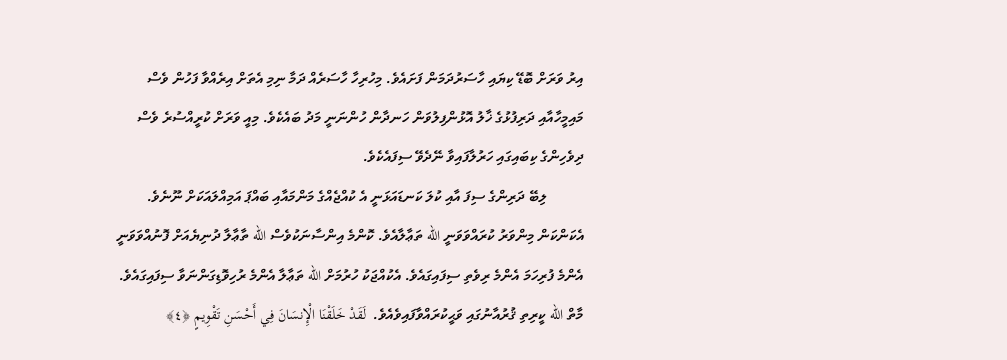އިރު ވަރަށް ބޮޑޭ ކިޔައި ހާސަރުދަމަން ފަށައެވެ. މިހުރިހާ ހާސަރެއް ދަމާ ނިމި އެތަށް އިރެއްވާ ފަހުން ވެސް މައިމީހާއާއި ދަރިފުޅުގެ ޚާލު އޮޅުންފިލުވަން ހަނދާން ހުންނަނީ މަދު ބައެކެވެ. މިއީ ވަރަށް ކުރީއްސުރެ ވެސް ދިވެހިންގެ ކިބައިގައި ހަރުލާފައިވާ ނޭދެވޭ ސިފައެކެވެ.
          ލިބޭ ދަރިންގެ ސިފަ އާއި ކުލަ ކަނޑައަޅަނީ އެ ކުއްޖެއްގެ މަންމައާއި ބައްޕަ އަމިއްލައަކަށް ނޫނެވެ. އެކަންކަން މިންވަރު ކުރައްވަވަނީ الله ތަޢާލާއެވެ. ކޮންމެ އިންސާނަކުވެސް الله ތާޢާލާ ދުނިޔެއަށް ފޮނުއްވަވަނީ އެންމެ ފުރިހަމަ އެންމެ ރިވެތި ސިފައިގައެވެ. އެކުއްޖަކު ހުރުމަށް الله ތަޢާލާ އެންމެ ރުހިވޮޑިގަންނަވާ ސިފައިގައެވެ. މާތް الله ކީރިތި ޤުރުއާނުގައި ވަޙީކުރައްވާފައިވެއެވެ.  لَقَدْ خَلَقْنَا الْإِنسَانَ فِي أَحْسَنِ تَقْوِيمٍ ﴿٤﴾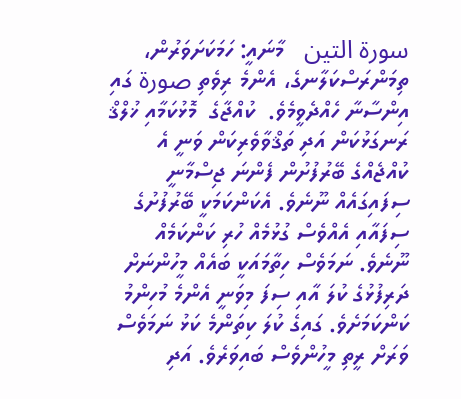سورة التين   މާނައީ: ހަމަކަށަވަރުން، ތިމަންރަސްކަލާނގެ، އެންމެ ރިވެތި صورة ގައި އިންސާނާ ހެއްދެވީމެވެ.  ކުއްޖާގެ  މޮޅުކަމާއި ޚުލްޤް ރަނގަޅުކަން އަދި ތަޤްވާވެރިކަން ވަނީ އެ ކުއްޖެއްގެ ބޭރުފުށުން ފެންނަ ޖިސްމާނީ ސިފައިގައެއް ނޫނެވެ. އެކަންކަމަކީ ބޭރުފުށުގެ ސިފައާއި އެއްވެސް ގުޅުމެއް ހުރި ކަންކަމެއް ނޫނެވެ. ނަމަވެސް ހިތާމައަކީ ބައެއް މީހުންނަށް ދަރިފުޅުގެ ކުލަ އާއި ސިފަ މިވަނީ އެންމެ މުހިންމު ކަންކަމަށެވެ. ގައިގެ ކުލަ ކިތަންމެ ކަޅު ނަމަވެސް ވަރަށް ރީތި މީހުންވެސް ބައިވަރެވެ. އަދި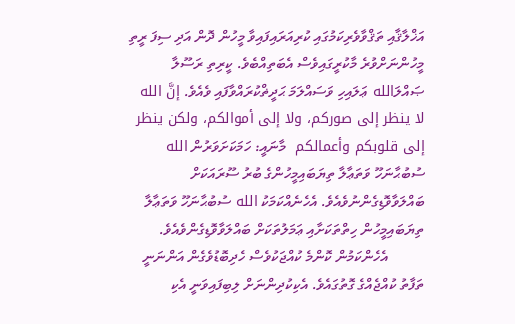އަޚްލާޤާއި ތަޤްވާވެރިކަމުގައި ކުރިއަރައިފައިވާ މީހުން ދޮން އަދި ސިފަ ރީތި މީހުންނަށްވުރެ މާކުރީގައިވެސް އެބަތިއްބެވެ. ކީރިތި ރަސޫލާ ޞައްލަالله ޢަލައިހި ވަސައްލަމަ ޙަދީޡްކުރައްވާފައި ވެއެވެ. إنَّ الله لا ينظر إلى صوركم، ولا إلى أموالكم، ولكن ينظر إلى قلوبكم وأعمالكم  މާނައީ: ހަމަކަށަވަރުން الله ސުބުޙާނަހޫ ވަތަޢާލާ ތިޔަބައިމީހުންގެ ބުރު ސޫރައަކަށް ބައްލަވާވޮޑިގެންނުވެއެވެ. އެހެނެއްކަމަކު الله ސުބުޙާނަހޫ ވަތަޢާލާ ތިޔަބައިމީހުން ހިތްތަކަށާއި ޢަމަލުތަކަށް ބައްލަވާވޮޑިގެންވެއެވެ.
          އެހެންކަމުން ކޮންމެ ކުއްޖަކުވެސް ހެދިބޮޑުވެގެން އަންނަނީ ތަފާތު ކުއްޖެއްގެ ގޮތުގައެވެ. އެކިކުދިންނަށް ލިބިފައިވަނީ އެކި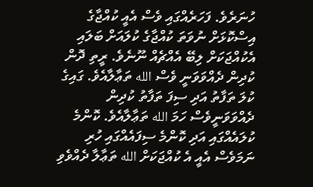ހުނަރެވެ. ފަހަރެއްގައި ވެސް އެއީ ކުއްޖާގެ އިސްކޮޅަށް ނުވަތަ ކުއްޖާގެ ކުލައަށް ބަލައި އެކުއްޖަކަށް ލިބޭ އެއްޗެއް ނޫނެވެ. ރީތި ދޮން ކުދިން ދެއްވަވަނީ ވެސް الله ތަޢާލާއެވެ. ގައިގެ ކުލަ ތަފާތު އަދި ސިފަ ތަފާތު ކުދިން ދެއްވަވަނީވެސް ހަމަ الله ތަޢާލާއެވެ. ކޮންމެ ކުލައެއްގައި އަދި ކޮންމެ ސިފައެއްގައި ހުރި ނަމަވެސް އެއީ އެ ކުއްޖަކަށް الله ތަޢާލާ ދެއްވެވި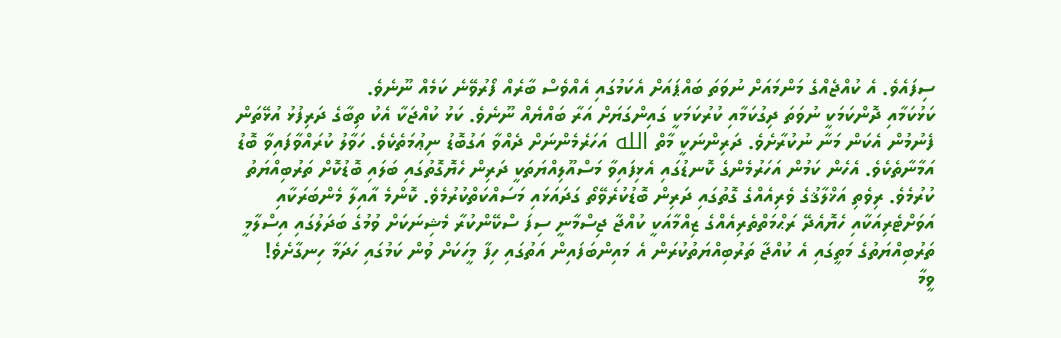ސިފައެވެ. އެ ކުއްޖެއްގެ މަންމައަށް ނުވަތަ ބައްޕައަށް އެކަމުގައި އެއްވެސް ބާރެއް ފޯރުވޭނެ ކަމެއް ނޫނެވެ.
ކަޅުކަމާއި ދޮންކަމަކީ ނުވަތަ ދިގުކަމާއި ކުރުކަމަކީ ގައިންގަޔަށް އަރާ ބައްޔެއް ނޫނެވެ. ކަޅު ކުއްޖަކާ އެކު ތިބާގެ ދަރިފުޅު އުޅޭތަން ފެނުމުން އެކަން މަނާ ނުކުރާށެވެ. ދަރިންނަކީ މާތް الله އަހަރެމެންނަށް ދެއްވާ އަގުބޮޑު ނިޢުމަތެކެވެ. ހަވާލު ކުރައްވާފައިވާ ބޮޑު އަމާނާތެކެވެ. އެހެން ކަމުން އަހަރުމެންގެ ކޮނޑުގައި އެޅިފައިވާ މަސްއޫލިއްޔަތަކީ ދަރިން ހެޔޮގޮތުގައި ބަލައި ބޮޑުކޮށް ތަރުބިއްޔަތު ކުރުމެވެ. ރިވެތި އަޚްލާޤުގެ ވެރިއެއްގެ ގޮތުގައި ދަރިން ބޮޑުކުރެވޭތޯ ގަދައަޅައި މަސައްކަތްކުރުމެވެ. ކޮންމެ އާއިލާ މެންބަރަކާއި އަވަށްޓެރިއަކާއި ހެޔޮއެދޭ ރަޙްމަތްތެރިއެއްގެ ޒިއްމާއަކީ ކުއްޖާ ޖިސްމާނީ ސިފަ ސްކޭންކުރާ މެޝިނަކަށް ވުމުގެ ބަދަލުގައި އިސްލާމީ ތަރުބިއްޔަތުގެ މަތީގައި އެ ކުއްޖާ ތަރުބިއްޔަތުކުރަން އެ މައިންބަފައިން އަތުގައި ހިފާ މީހަކަށް ވުން ކަމުގައި ހަދަމާ ހިނގާށެވެ!
ވީމާ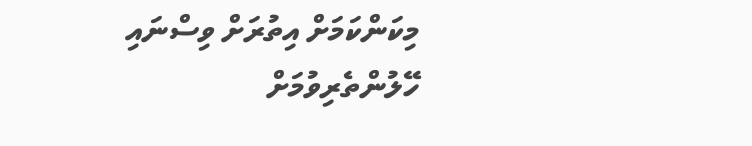މިކަންކަމަށް އިތުރަށް ވިސްނައި ހޭލުންތެރިވުމަށް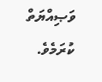ވަޞިއްޔަތް ކުރަމެވެ.